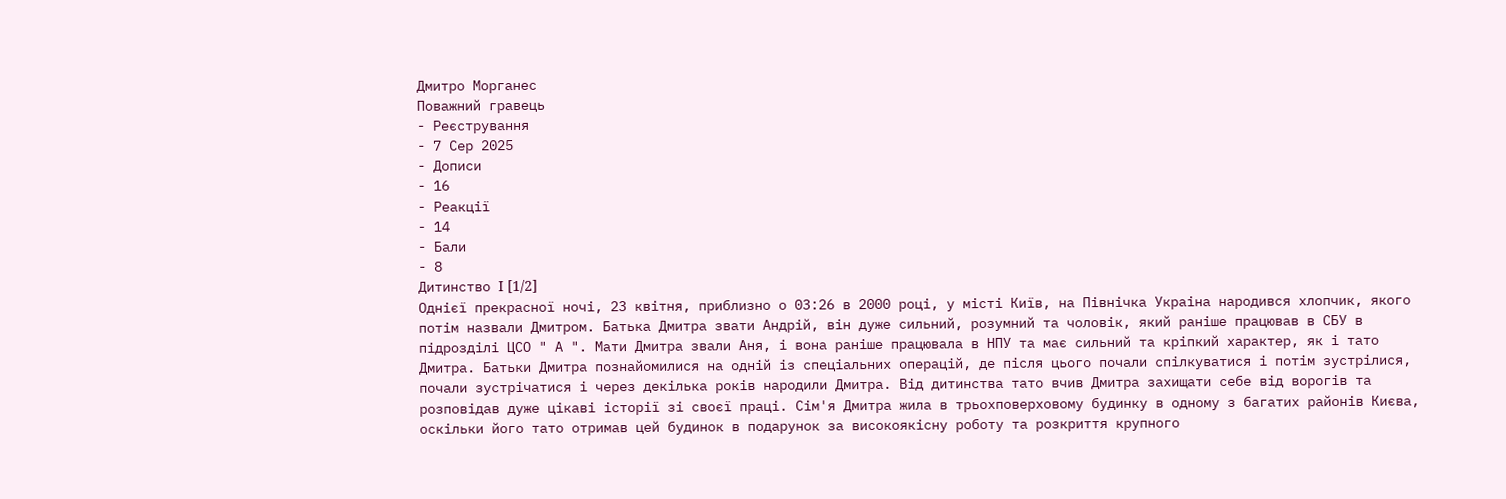Дмитро Морганес
Поважний гравець
- Реєстрування
- 7 Сер 2025
- Дописи
- 16
- Реакції
- 14
- Бали
- 8
Дитинство I [1/2]
Однієї прекрасної ночі, 23 квітня, приблизно о 03:26 в 2000 році, у місті Київ, на Північка Украіна народився хлопчик, якого потім назвали Дмитром. Батька Дмитра звати Андрій, він дуже сильний, розумний та чоловік, який раніше працював в СБУ в підрозділі ЦСО " А ". Мати Дмитра звали Аня, і вона раніше працювала в НПУ та має сильний та кріпкий характер, як і тато Дмитра. Батьки Дмитра познайомилися на одній із спеціальних операцій, де після цього почали спілкуватися і потім зустрілися, почали зустрічатися і через декілька років народили Дмитра. Від дитинства тато вчив Дмитра захищати себе від ворогів та розповідав дуже цікаві історії зі своєї праці. Сім'я Дмитра жила в трьохповерховому будинку в одному з багатих районів Києва, оскільки його тато отримав цей будинок в подарунок за високоякісну роботу та розкриття крупного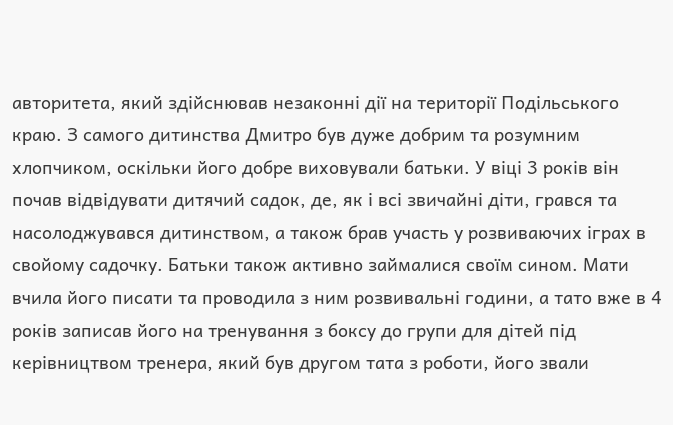авторитета, який здійснював незаконні дії на території Подільського краю. З самого дитинства Дмитро був дуже добрим та розумним хлопчиком, оскільки його добре виховували батьки. У віці 3 років він почав відвідувати дитячий садок, де, як і всі звичайні діти, грався та насолоджувався дитинством, а також брав участь у розвиваючих іграх в свойому садочку. Батьки також активно займалися своїм сином. Мати вчила його писати та проводила з ним розвивальні години, а тато вже в 4 років записав його на тренування з боксу до групи для дітей під керівництвом тренера, який був другом тата з роботи, його звали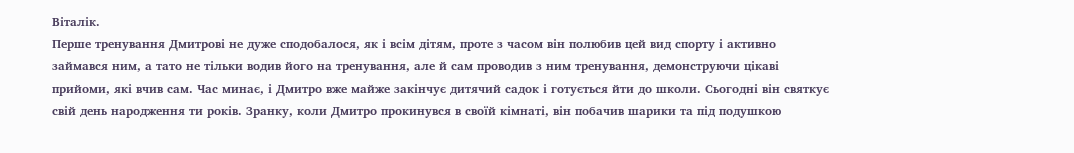Віталік.
Перше тренування Дмитрові не дуже сподобалося, як і всім дітям, проте з часом він полюбив цей вид спорту і активно займався ним, а тато не тільки водив його на тренування, але й сам проводив з ним тренування, демонструючи цікаві прийоми, які вчив сам. Час минає, і Дмитро вже майже закінчує дитячий садок і готується йти до школи. Сьогодні він святкує свій день народження ти років. Зранку, коли Дмитро прокинувся в своїй кімнаті, він побачив шарики та під подушкою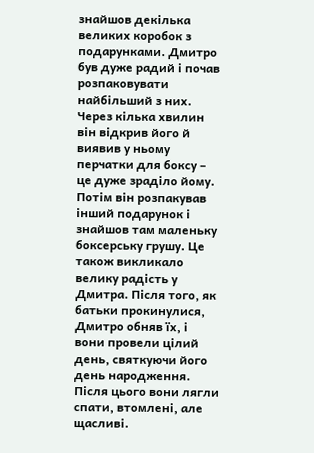знайшов декілька великих коробок з подарунками. Дмитро був дуже радий і почав розпаковувати найбільший з них. Через кілька хвилин він відкрив його й виявив у ньому перчатки для боксу – це дуже зраділо йому. Потім він розпакував інший подарунок і знайшов там маленьку боксерську грушу. Це також викликало велику радість у Дмитра. Після того, як батьки прокинулися, Дмитро обняв їх, і вони провели цілий день, святкуючи його день народження. Після цього вони лягли спати, втомлені, але щасливі.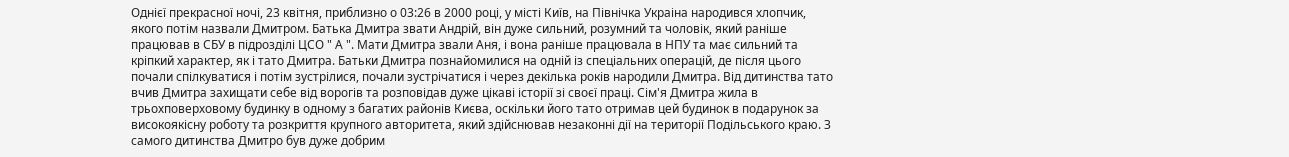Однієї прекрасної ночі, 23 квітня, приблизно о 03:26 в 2000 році, у місті Київ, на Північка Украіна народився хлопчик, якого потім назвали Дмитром. Батька Дмитра звати Андрій, він дуже сильний, розумний та чоловік, який раніше працював в СБУ в підрозділі ЦСО " А ". Мати Дмитра звали Аня, і вона раніше працювала в НПУ та має сильний та кріпкий характер, як і тато Дмитра. Батьки Дмитра познайомилися на одній із спеціальних операцій, де після цього почали спілкуватися і потім зустрілися, почали зустрічатися і через декілька років народили Дмитра. Від дитинства тато вчив Дмитра захищати себе від ворогів та розповідав дуже цікаві історії зі своєї праці. Сім'я Дмитра жила в трьохповерховому будинку в одному з багатих районів Києва, оскільки його тато отримав цей будинок в подарунок за високоякісну роботу та розкриття крупного авторитета, який здійснював незаконні дії на території Подільського краю. З самого дитинства Дмитро був дуже добрим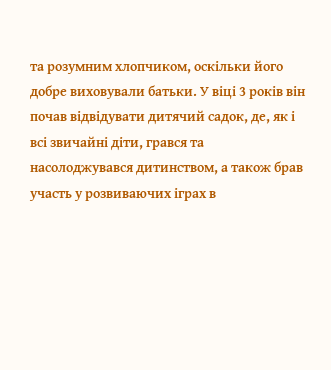та розумним хлопчиком, оскільки його добре виховували батьки. У віці 3 років він почав відвідувати дитячий садок, де, як і всі звичайні діти, грався та насолоджувався дитинством, а також брав участь у розвиваючих іграх в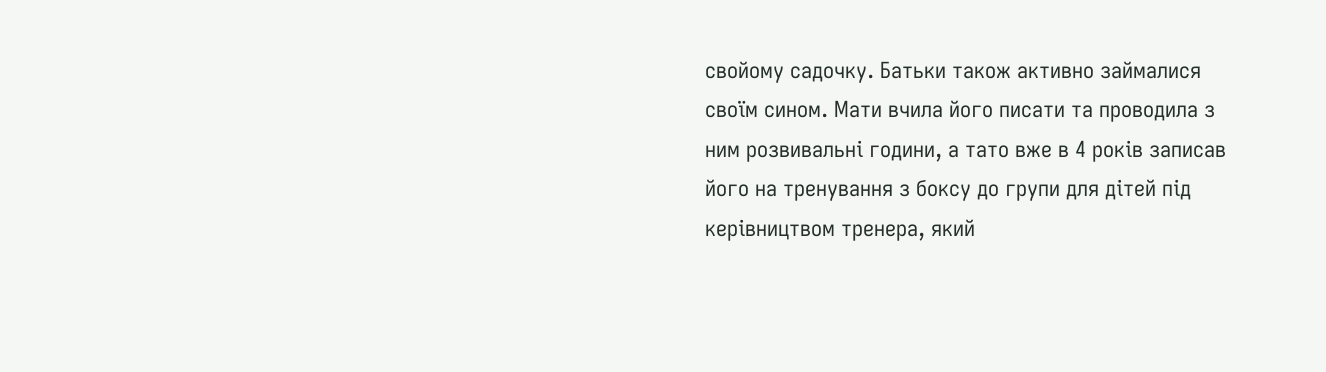свойому садочку. Батьки також активно займалися своїм сином. Мати вчила його писати та проводила з ним розвивальні години, а тато вже в 4 років записав його на тренування з боксу до групи для дітей під керівництвом тренера, який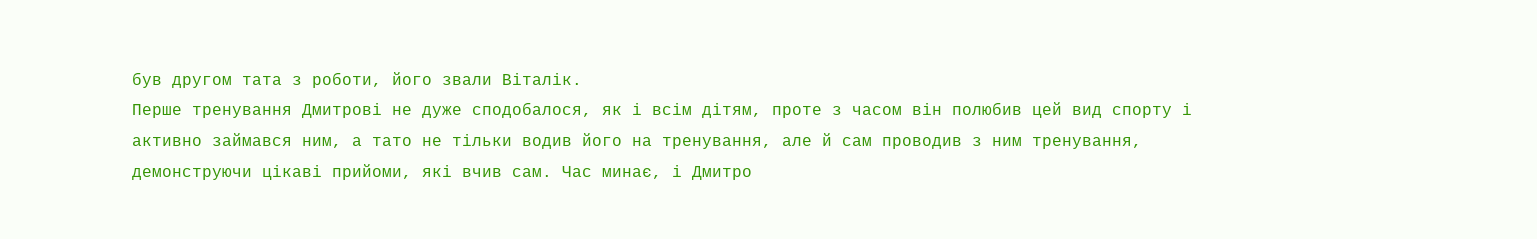був другом тата з роботи, його звали Віталік.
Перше тренування Дмитрові не дуже сподобалося, як і всім дітям, проте з часом він полюбив цей вид спорту і активно займався ним, а тато не тільки водив його на тренування, але й сам проводив з ним тренування, демонструючи цікаві прийоми, які вчив сам. Час минає, і Дмитро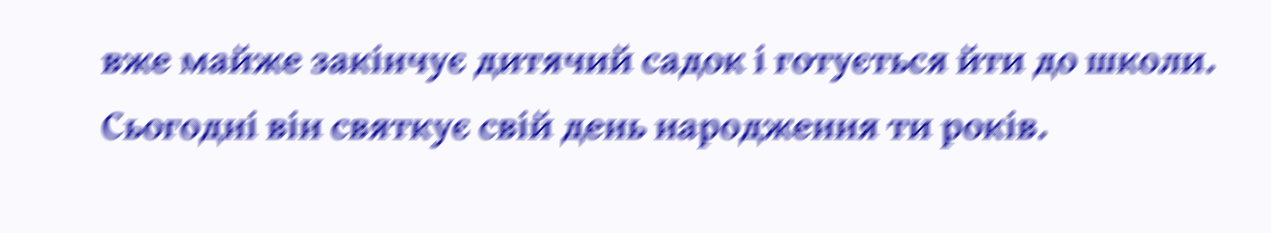вже майже закінчує дитячий садок і готується йти до школи. Сьогодні він святкує свій день народження ти років.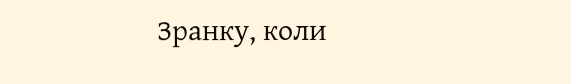Зранку, коли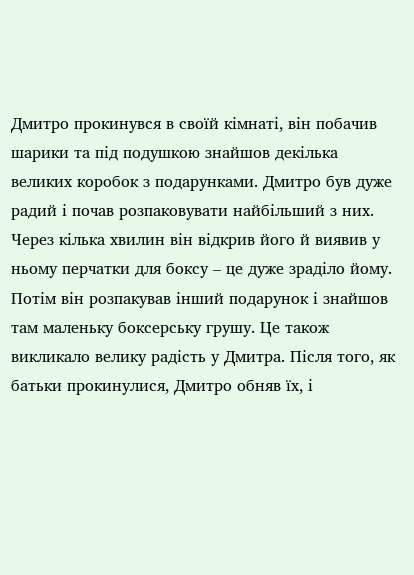Дмитро прокинувся в своїй кімнаті, він побачив шарики та під подушкою знайшов декілька великих коробок з подарунками. Дмитро був дуже радий і почав розпаковувати найбільший з них. Через кілька хвилин він відкрив його й виявив у ньому перчатки для боксу – це дуже зраділо йому. Потім він розпакував інший подарунок і знайшов там маленьку боксерську грушу. Це також викликало велику радість у Дмитра. Після того, як батьки прокинулися, Дмитро обняв їх, і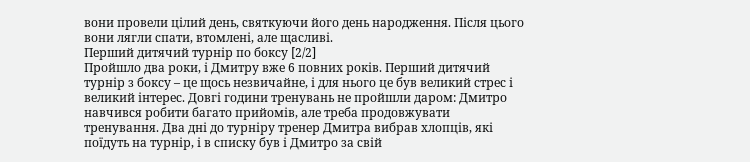вони провели цілий день, святкуючи його день народження. Після цього вони лягли спати, втомлені, але щасливі.
Перший дитячий турнір по боксу [2/2]
Пройшло два роки, і Дмитру вже 6 повних років. Перший дитячий турнір з боксу – це щось незвичайне, і для нього це був великий стрес і великий інтерес. Довгі години тренувань не пройшли даром: Дмитро навчився робити багато прийомів, але треба продовжувати тренування. Два дні до турніру тренер Дмитра вибрав хлопців, які поїдуть на турнір, і в списку був і Дмитро за свій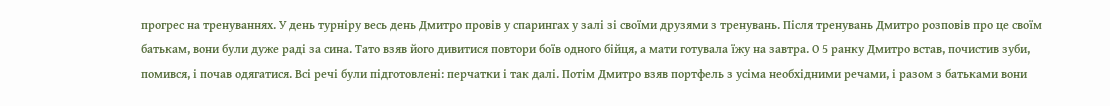прогрес на тренуваннях. У день турніру весь день Дмитро провів у спарингах у залі зі своїми друзями з тренувань. Після тренувань Дмитро розповів про це своїм батькам, вони були дуже раді за сина. Тато взяв його дивитися повтори боїв одного бійця, а мати готувала їжу на завтра. О 5 ранку Дмитро встав, почистив зуби, помився, і почав одягатися. Всі речі були підготовлені: перчатки і так далі. Потім Дмитро взяв портфель з усіма необхідними речами, і разом з батьками вони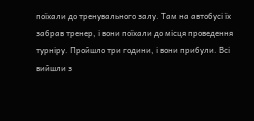поїхали до тренувального залу. Там на автобусі їх забрав тренер, і вони поїхали до місця проведення турніру. Пройшло три години, і вони прибули. Всі вийшли з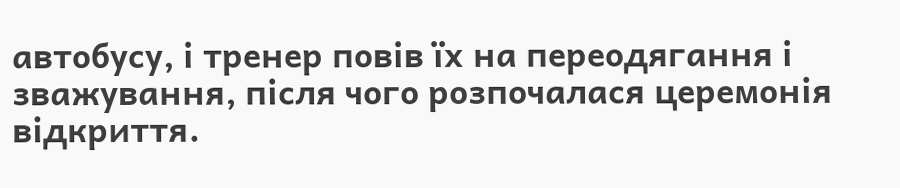автобусу, і тренер повів їх на переодягання і зважування, після чого розпочалася церемонія відкриття.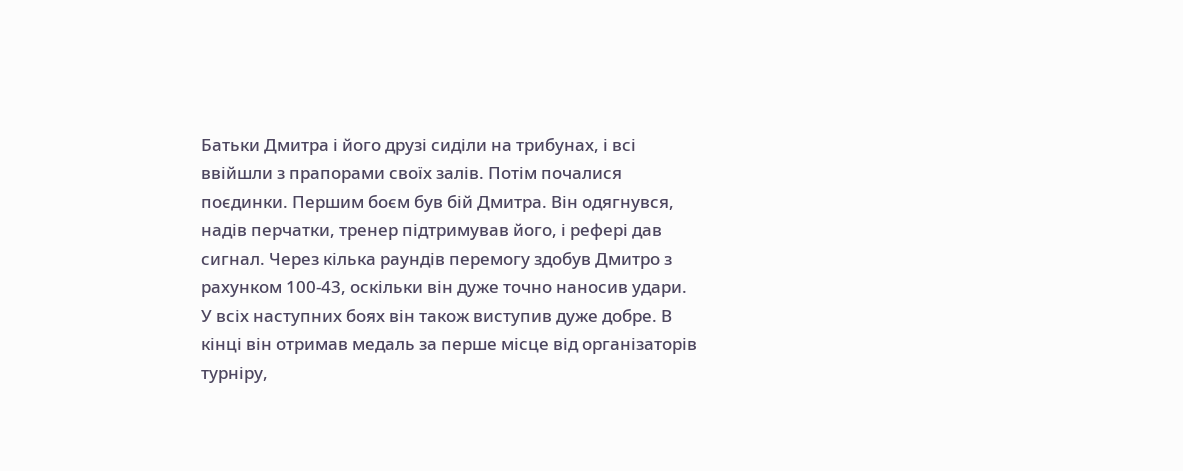Батьки Дмитра і його друзі сиділи на трибунах, і всі ввійшли з прапорами своїх залів. Потім почалися поєдинки. Першим боєм був бій Дмитра. Він одягнувся, надів перчатки, тренер підтримував його, і рефері дав сигнал. Через кілька раундів перемогу здобув Дмитро з рахунком 100-43, оскільки він дуже точно наносив удари. У всіх наступних боях він також виступив дуже добре. В кінці він отримав медаль за перше місце від організаторів турніру,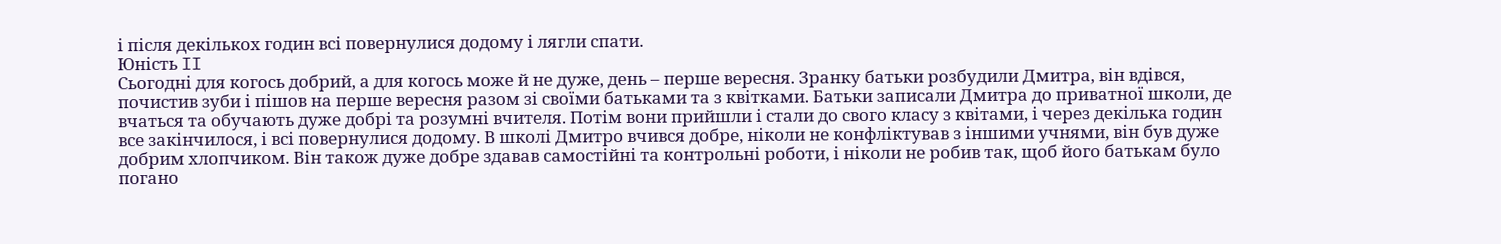і після декількох годин всі повернулися додому і лягли спати.
Юність II
Сьогодні для когось добрий, а для когось може й не дуже, день – перше вересня. Зранку батьки розбудили Дмитра, він вдівся, почистив зуби і пішов на перше вересня разом зі своїми батьками та з квітками. Батьки записали Дмитра до приватної школи, де вчаться та обучають дуже добрі та розумні вчителя. Потім вони прийшли і стали до свого класу з квітами, і через декілька годин все закінчилося, і всі повернулися додому. В школі Дмитро вчився добре, ніколи не конфліктував з іншими учнями, він був дуже добрим хлопчиком. Він також дуже добре здавав самостійні та контрольні роботи, і ніколи не робив так, щоб його батькам було погано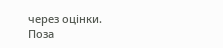через оцінки.
Поза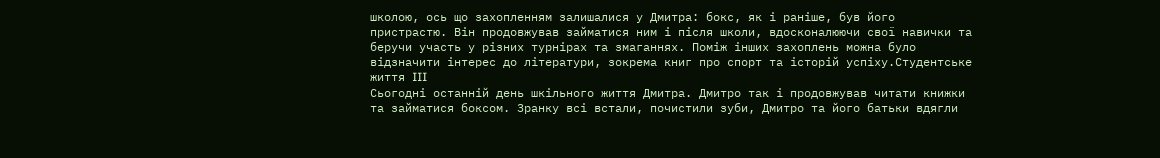школою, ось що захопленням залишалися у Дмитра: бокс, як і раніше, був його пристрастю. Він продовжував займатися ним і після школи, вдосконалюючи свої навички та беручи участь у різних турнірах та змаганнях. Поміж інших захоплень можна було відзначити інтерес до літератури, зокрема книг про спорт та історій успіху.Студентське життя III
Сьогодні останній день шкільного життя Дмитра. Дмитро так і продовжував читати книжки та займатися боксом. Зранку всі встали, почистили зуби, Дмитро та його батьки вдягли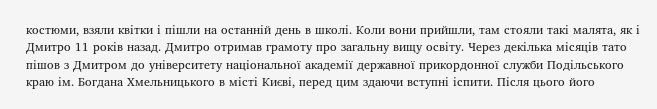костюми, взяли квітки і пішли на останній день в школі. Коли вони прийшли, там стояли такі малята, як і Дмитро 11 років назад. Дмитро отримав грамоту про загальну вищу освіту. Через декілька місяців тато пішов з Дмитром до університету національної академії державної прикордонної служби Подільського краю ім. Богдана Хмельницького в місті Києві, перед цим здаючи вступні іспити. Після цього його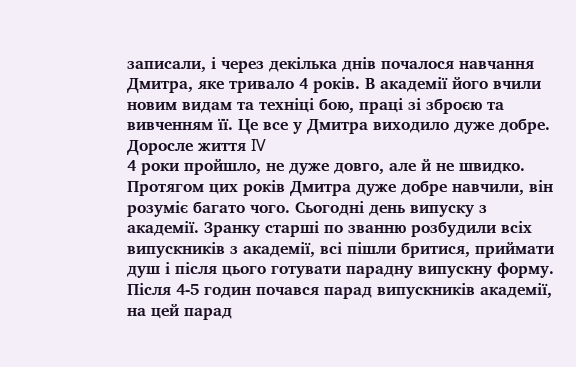записали, і через декілька днів почалося навчання Дмитра, яке тривало 4 років. В академії його вчили новим видам та техніці бою, праці зі зброєю та вивченням її. Це все у Дмитра виходило дуже добре.
Доросле життя IV
4 роки пройшло, не дуже довго, але й не швидко. Протягом цих років Дмитра дуже добре навчили, він розуміє багато чого. Сьогодні день випуску з академії. Зранку старші по званню розбудили всіх випускників з академії, всі пішли бритися, приймати душ і після цього готувати парадну випускну форму. Після 4-5 годин почався парад випускників академії, на цей парад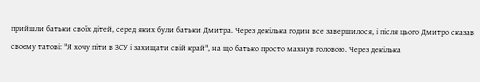прийшли батьки своїх дітей, серед яких були батьки Дмитра. Через декілька годин все завершилося, і після цього Дмитро сказав своєму татові: "Я хочу піти в ЗСУ і захищати свій край", на що батько просто махнув головою. Через декілька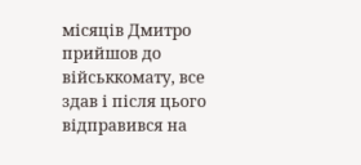місяців Дмитро прийшов до військкомату, все здав і після цього відправився на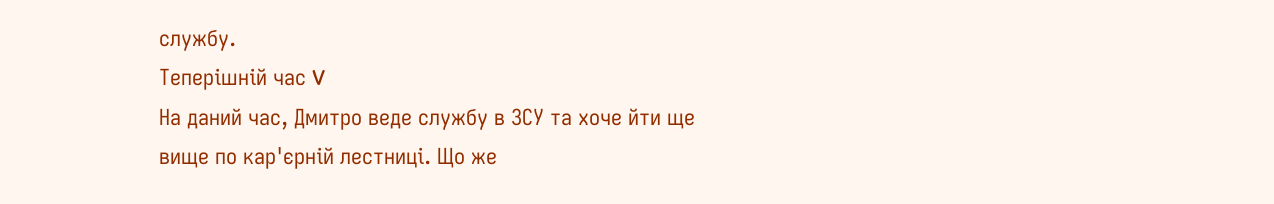службу.
Теперішній час V
На даний час, Дмитро веде службу в ЗСУ та хоче йти ще вище по кар'єрній лестниці. Що же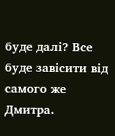буде далі? Все буде завісити від самого же Дмитра.